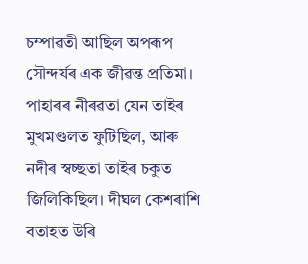চম্পাৱতী আছিল অপৰূপ সৌন্দৰ্যৰ এক জীৱন্ত প্ৰতিমা। পাহাৰৰ নীৰৱতা যেন তাইৰ মুখমণ্ডলত ফুটিছিল, আৰু নদীৰ স্বচ্ছতা তাইৰ চকুত জিলিকিছিল। দীঘল কেশৰাশি বতাহত উৰি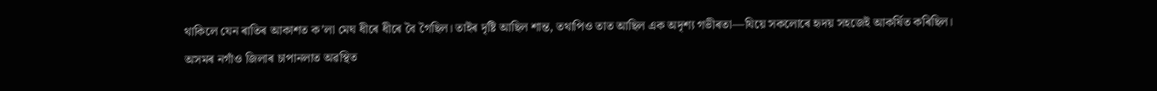থাকিলে যেন ৰাতিৰ আকাশত ক’লা মেঘ ধীৰে ধীৰে বৈ গৈছিল। তাইৰ দৃষ্টি আছিল শান্ত, তথাপিও তাত আছিল এক অদৃশ্য গভীৰতা—যিয়ে সকলোৰে হৃদয় সহজেই আকৰ্ষিত কৰিছিল।
অসমৰ নগাঁও জিলাৰ চাপানলাত অৱস্থিত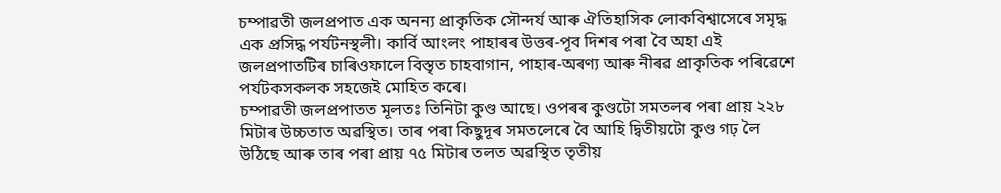চম্পাৱতী জলপ্ৰপাত এক অনন্য প্ৰাকৃতিক সৌন্দৰ্য আৰু ঐতিহাসিক লোকবিশ্বাসেৰে সমৃদ্ধ এক প্ৰসিদ্ধ পৰ্যটনস্থলী। কাৰ্বি আংলং পাহাৰৰ উত্তৰ-পূব দিশৰ পৰা বৈ অহা এই জলপ্ৰপাতটিৰ চাৰিওফালে বিস্তৃত চাহবাগান, পাহাৰ-অৰণ্য আৰু নীৰৱ প্ৰাকৃতিক পৰিৱেশে পৰ্যটকসকলক সহজেই মোহিত কৰে।
চম্পাৱতী জলপ্ৰপাতত মূলতঃ তিনিটা কুণ্ড আছে। ওপৰৰ কুণ্ডটো সমতলৰ পৰা প্ৰায় ২২৮ মিটাৰ উচ্চতাত অৱস্থিত। তাৰ পৰা কিছুদূৰ সমতলেৰে বৈ আহি দ্বিতীয়টো কুণ্ড গঢ় লৈ উঠিছে আৰু তাৰ পৰা প্ৰায় ৭৫ মিটাৰ তলত অৱস্থিত তৃতীয়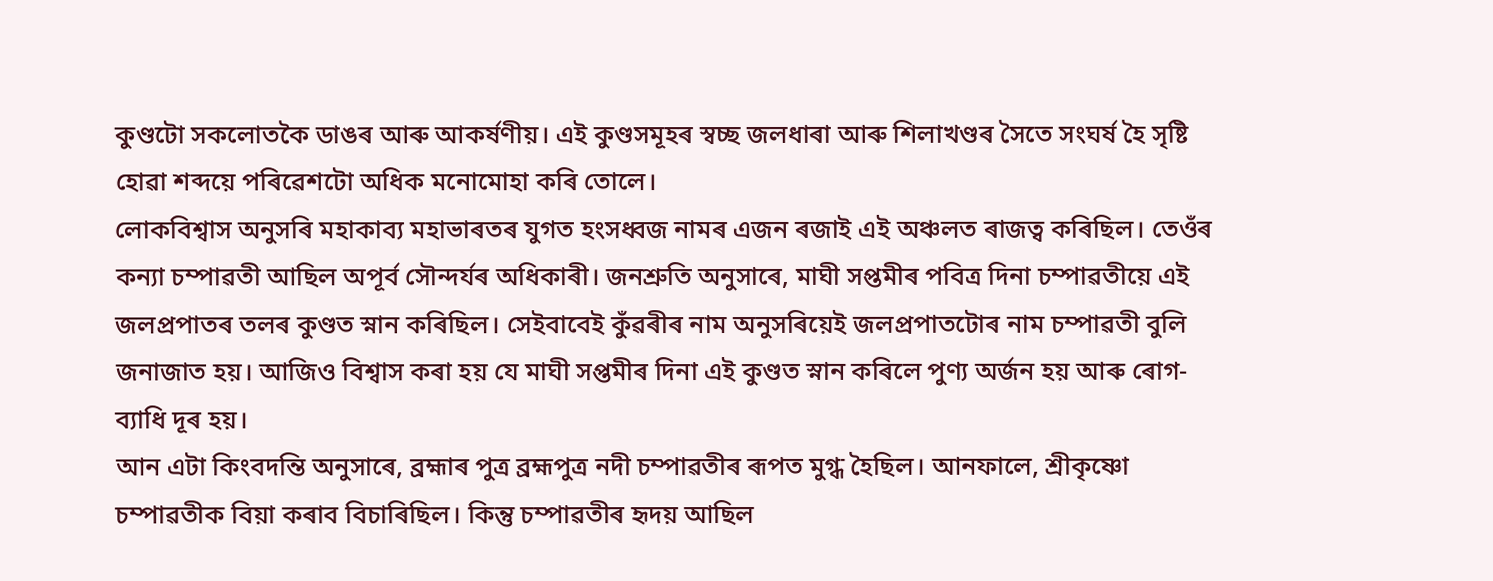কুণ্ডটো সকলোতকৈ ডাঙৰ আৰু আকৰ্ষণীয়। এই কুণ্ডসমূহৰ স্বচ্ছ জলধাৰা আৰু শিলাখণ্ডৰ সৈতে সংঘর্ষ হৈ সৃষ্টি হোৱা শব্দয়ে পৰিৱেশটো অধিক মনোমোহা কৰি তোলে।
লোকবিশ্বাস অনুসৰি মহাকাব্য মহাভাৰতৰ যুগত হংসধ্বজ নামৰ এজন ৰজাই এই অঞ্চলত ৰাজত্ব কৰিছিল। তেওঁৰ কন্যা চম্পাৱতী আছিল অপূৰ্ব সৌন্দৰ্যৰ অধিকাৰী। জনশ্ৰুতি অনুসাৰে, মাঘী সপ্তমীৰ পবিত্ৰ দিনা চম্পাৱতীয়ে এই জলপ্ৰপাতৰ তলৰ কুণ্ডত স্নান কৰিছিল। সেইবাবেই কুঁৱৰীৰ নাম অনুসৰিয়েই জলপ্ৰপাতটোৰ নাম চম্পাৱতী বুলি জনাজাত হয়। আজিও বিশ্বাস কৰা হয় যে মাঘী সপ্তমীৰ দিনা এই কুণ্ডত স্নান কৰিলে পুণ্য অৰ্জন হয় আৰু ৰোগ-ব্যাধি দূৰ হয়।
আন এটা কিংবদন্তি অনুসাৰে, ব্ৰহ্মাৰ পুত্ৰ ব্ৰহ্মপুত্ৰ নদী চম্পাৱতীৰ ৰূপত মুগ্ধ হৈছিল। আনফালে, শ্ৰীকৃষ্ণো চম্পাৱতীক বিয়া কৰাব বিচাৰিছিল। কিন্তু চম্পাৱতীৰ হৃদয় আছিল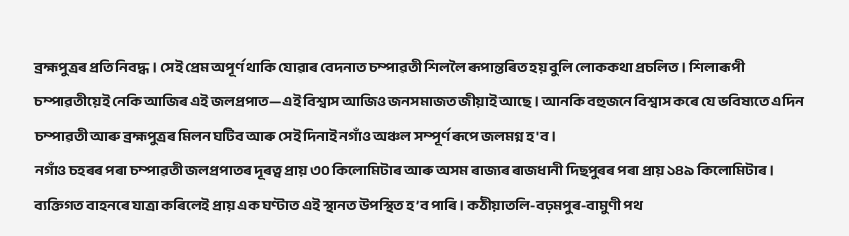ব্ৰহ্মপুত্ৰৰ প্ৰতি নিবদ্ধ। সেই প্ৰেম অপূৰ্ণ থাকি যোৱাৰ বেদনাত চম্পাৱতী শিললৈ ৰূপান্তৰিত হয় বুলি লোককথা প্ৰচলিত। শিলাৰূপী চম্পাৱতীয়েই নেকি আজিৰ এই জলপ্ৰপাত—এই বিশ্বাস আজিও জনসমাজত জীয়াই আছে। আনকি বহুজনে বিশ্বাস কৰে যে ভবিষ্যতে এদিন চম্পাৱতী আৰু ব্ৰহ্মপুত্ৰৰ মিলন ঘটিব আৰু সেই দিনাই নগাঁও অঞ্চল সম্পূৰ্ণ ৰূপে জলমগ্ন হ'ব।
নগাঁও চহৰৰ পৰা চম্পাৱতী জলপ্ৰপাতৰ দূৰত্ব প্ৰায় ৩০ কিলোমিটাৰ আৰু অসম ৰাজ্যৰ ৰাজধানী দিছপুৰৰ পৰা প্ৰায় ১৪৯ কিলোমিটাৰ। ব্যক্তিগত বাহনৰে যাত্ৰা কৰিলেই প্ৰায় এক ঘণ্টাত এই স্থানত উপস্থিত হ’ব পাৰি। কঠীয়াতলি-বঢ়মপুৰ-বামুণী পথ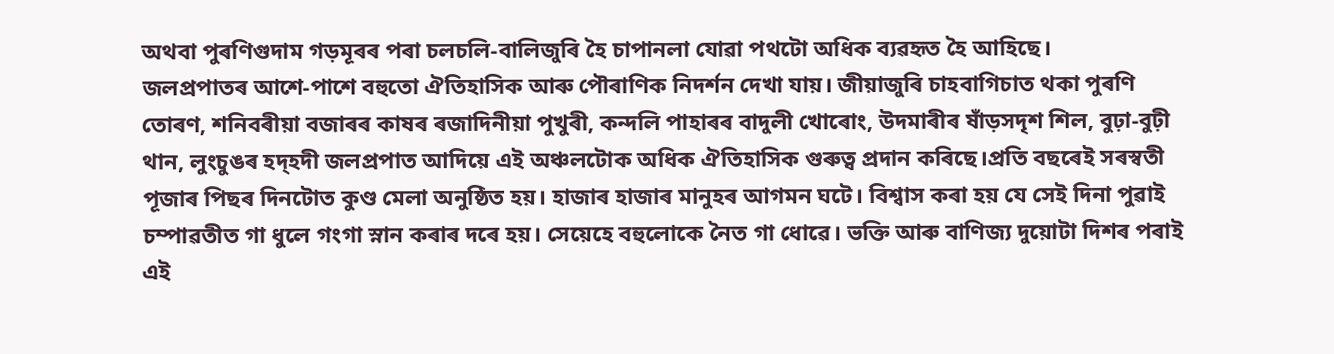অথবা পুৰণিগুদাম গড়মূৰৰ পৰা চলচলি-বালিজুৰি হৈ চাপানলা যোৱা পথটো অধিক ব্যৱহৃত হৈ আহিছে।
জলপ্ৰপাতৰ আশে-পাশে বহুতো ঐতিহাসিক আৰু পৌৰাণিক নিদৰ্শন দেখা যায়। জীয়াজুৰি চাহবাগিচাত থকা পুৰণি তোৰণ, শনিবৰীয়া বজাৰৰ কাষৰ ৰজাদিনীয়া পুখুৰী, কন্দলি পাহাৰৰ বাদুলী খোৰোং, উদমাৰীৰ ষাঁড়সদৃশ শিল, বুঢ়া-বুঢ়ী থান, লুংচুঙৰ হদ্হদী জলপ্ৰপাত আদিয়ে এই অঞ্চলটোক অধিক ঐতিহাসিক গুৰুত্ব প্ৰদান কৰিছে।প্ৰতি বছৰেই সৰস্বতী পূজাৰ পিছৰ দিনটোত কুণ্ড মেলা অনুষ্ঠিত হয়। হাজাৰ হাজাৰ মানুহৰ আগমন ঘটে। বিশ্বাস কৰা হয় যে সেই দিনা পুৱাই চম্পাৱতীত গা ধুলে গংগা স্নান কৰাৰ দৰে হয়। সেয়েহে বহুলোকে নৈত গা ধোৱে। ভক্তি আৰু বাণিজ্য দুয়োটা দিশৰ পৰাই এই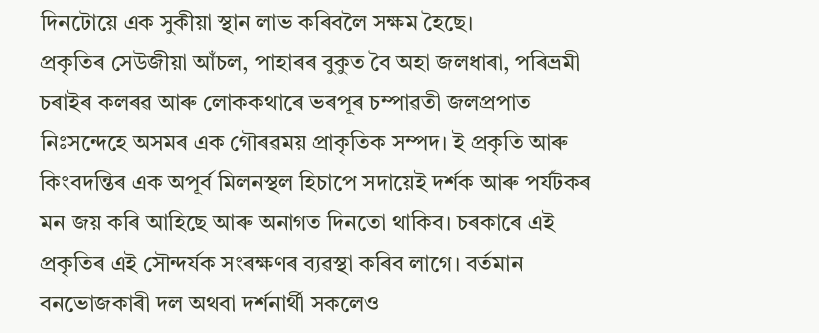দিনটোয়ে এক সুকীয়া স্থান লাভ কৰিবলৈ সক্ষম হৈছে।
প্ৰকৃতিৰ সেউজীয়া আঁচল, পাহাৰৰ বুকুত বৈ অহা জলধাৰা, পৰিভ্ৰমী চৰাইৰ কলৰৱ আৰু লোককথাৰে ভৰপূৰ চম্পাৱতী জলপ্ৰপাত নিঃসন্দেহে অসমৰ এক গৌৰৱময় প্ৰাকৃতিক সম্পদ। ই প্ৰকৃতি আৰু কিংবদন্তিৰ এক অপূৰ্ব মিলনস্থল হিচাপে সদায়েই দৰ্শক আৰু পৰ্যটকৰ মন জয় কৰি আহিছে আৰু অনাগত দিনতো থাকিব। চৰকাৰে এই প্ৰকৃতিৰ এই সৌন্দর্যক সংৰক্ষণৰ ব্যৱস্থা কৰিব লাগে। বৰ্তমান বনভোজকাৰী দল অথবা দৰ্শনাৰ্থী সকলেও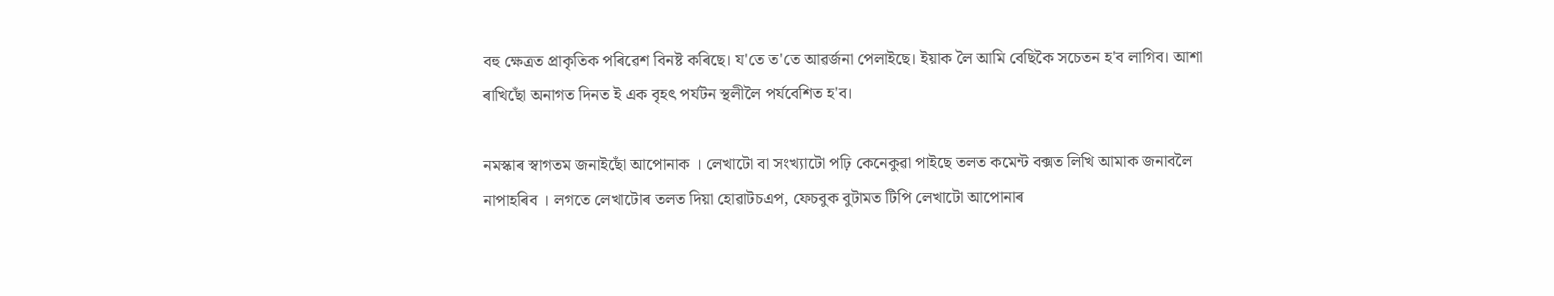বহু ক্ষেত্রত প্ৰাকৃতিক পৰিৱেশ বিনষ্ট কৰিছে। য'তে ত'তে আৱৰ্জনা পেলাইছে। ইয়াক লৈ আমি বেছিকৈ সচেতন হ'ব লাগিব। আশা ৰাখিছোঁ অনাগত দিনত ই এক বৃহৎ পৰ্যটন স্থলীলৈ পৰ্যবেশিত হ'ব।

নমস্কাৰ স্বাগতম জনাইছোঁ আপোনাক । লেখাটো বা সংখ্যাটো পঢ়ি কেনেকুৱা পাইছে তলত কমেন্ট বক্সত লিখি আমাক জনাবলৈ নাপাহৰিব । লগতে লেখাটোৰ তলত দিয়া হোৱাটচএপ, ফেচবুক বুটামত টিপি লেখাটো আপোনাৰ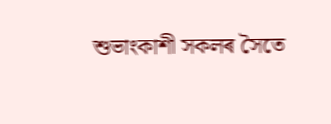শুভাংকাশী সকলৰ সৈতে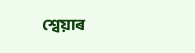শ্বেয়াৰ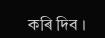কৰি দিব ।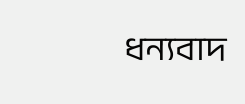ধন্যবাদ